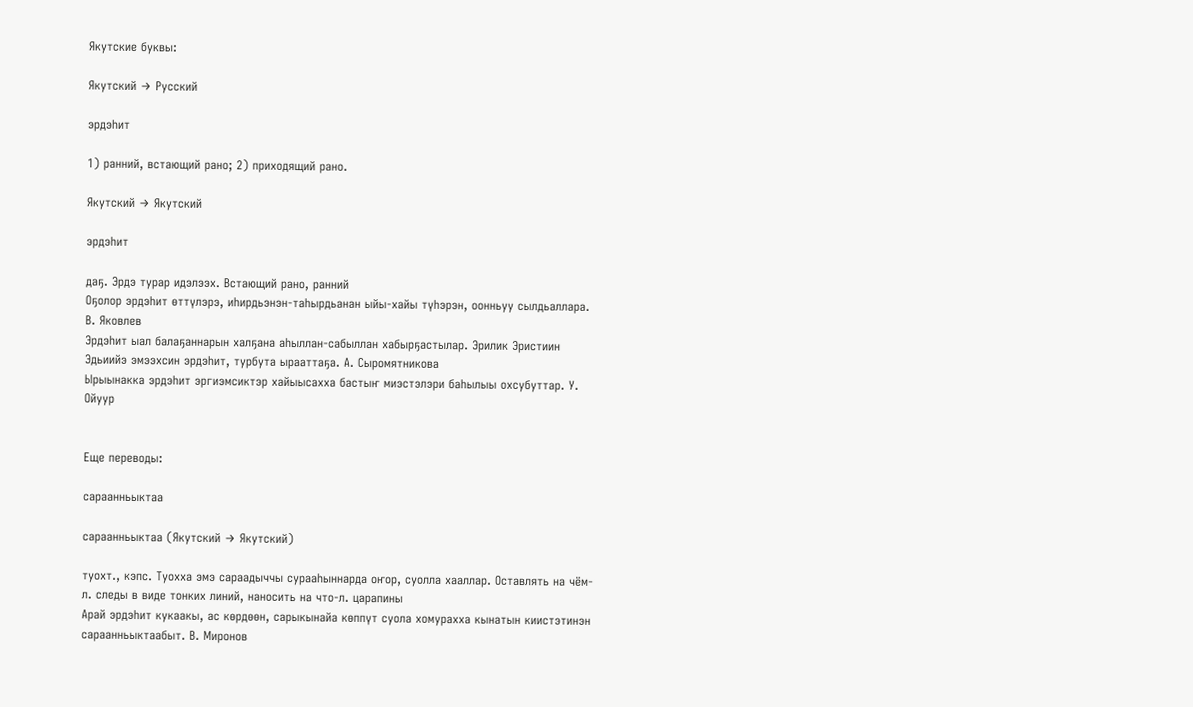Якутские буквы:

Якутский → Русский

эрдэһит

1) ранний, встающий рано; 2) приходящий рано.

Якутский → Якутский

эрдэһит

даҕ. Эрдэ турар идэлээх. Встающий рано, ранний
Оҕолор эрдэһит өттүлэрэ, иһирдьэнэн-таһырдьанан ыйы-хайы түһэрэн, оонньуу сылдьаллара. В. Яковлев
Эрдэһит ыал балаҕаннарын халҕана аһыллан-сабыллан хабырҕастылар. Эрилик Эристиин
Эдьиийэ эмээхсин эрдэһит, турбута ырааттаҕа. А. Сыромятникова
Ырыынакка эрдэһит эргиэмсиктэр хайыысахха бастыҥ миэстэлэри баһылыы охсубуттар. У. Ойуур


Еще переводы:

сараанньыктаа

сараанньыктаа (Якутский → Якутский)

туохт., кэпс. Туохха эмэ сараадыччы сурааһыннарда оҥор, суолла хааллар. Оставлять на чём-л. следы в виде тонких линий, наносить на что-л. царапины
Арай эрдэһит кукаакы, ас көрдөөн, сарыкынайа көппүт суола хомурахха кынатын киистэтинэн сараанньыктаабыт. В. Миронов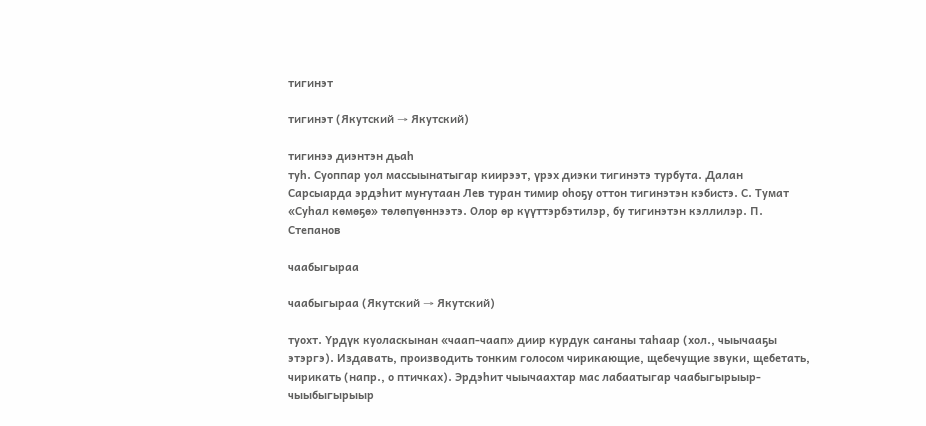тигинэт

тигинэт (Якутский → Якутский)

тигинээ диэнтэн дьаһ
туһ. Суоппар уол массыынатыгар киирээт, үрэх диэки тигинэтэ турбута. Далан
Сарсыарда эрдэһит муҥутаан Лев туран тимир оһоҕу оттон тигинэтэн кэбистэ. С. Тумат
«Суһал көмөҕө» төлөпүөннээтэ. Олор өр күүттэрбэтилэр, бу тигинэтэн кэллилэр. П. Степанов

чаабыгыраа

чаабыгыраа (Якутский → Якутский)

туохт. Үрдүк куоласкынан «чаап-чаап» диир курдук саҥаны таһаар (хол., чыычааҕы этэргэ). Издавать, производить тонким голосом чирикающие, щебечущие звуки, щебетать, чирикать (напр., о птичках). Эрдэһит чыычаахтар мас лабаатыгар чаабыгырыыр-чыыбыгырыыр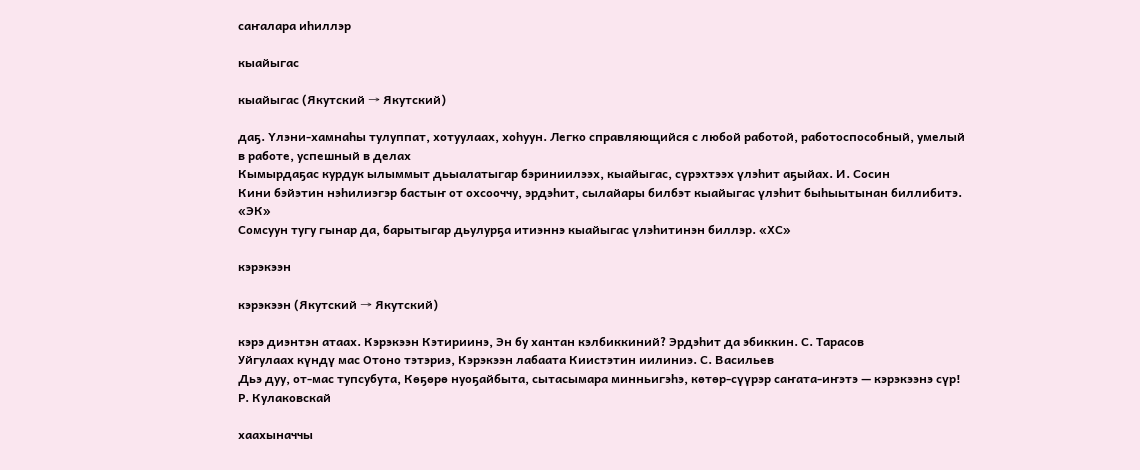саҥалара иһиллэр

кыайыгас

кыайыгас (Якутский → Якутский)

даҕ. Үлэни-хамнаһы тулуппат, хотуулаах, хоһуун. Легко справляющийся с любой работой, работоспособный, умелый в работе, успешный в делах
Кымырдаҕас курдук ылыммыт дьыалатыгар бэриниилээх, кыайыгас, сүрэхтээх үлэһит аҕыйах. И. Сосин
Кини бэйэтин нэһилиэгэр бастыҥ от охсооччу, эрдэһит, сылайары билбэт кыайыгас үлэһит быһыытынан биллибитэ. «ЭК»
Сомсуун тугу гынар да, барытыгар дьулурҕа итиэннэ кыайыгас үлэһитинэн биллэр. «ХС»

кэрэкээн

кэрэкээн (Якутский → Якутский)

кэрэ диэнтэн атаах. Кэрэкээн Кэтириинэ, Эн бу хантан кэлбиккиний? Эрдэһит да эбиккин. С. Тарасов
Уйгулаах күндү мас Отоно тэтэриэ, Кэрэкээн лабаата Киистэтин иилиниэ. С. Васильев
Дьэ дуу, от-мас тупсубута, Көҕөрө нуоҕайбыта, сытасымара минньигэһэ, көтөр-сүүрэр саҥата-иҥэтэ — кэрэкээнэ сүр! Р. Кулаковскай

хаахыначчы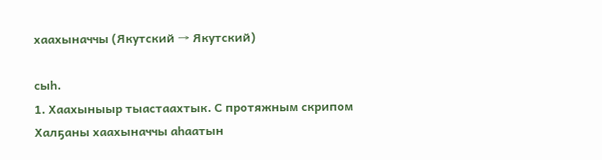хаахыначчы (Якутский → Якутский)

сыһ.
1. Хаахыныыр тыастаахтык. С протяжным скрипом
Халҕаны хаахыначчы аһаатын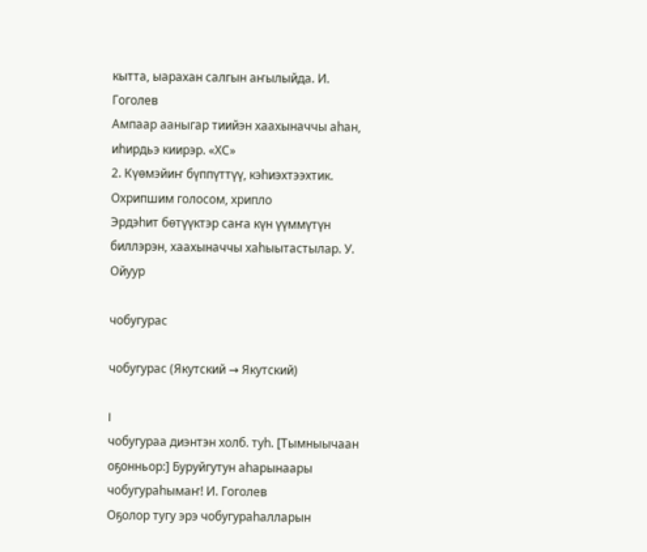кытта, ыарахан салгын аҥылыйда. И. Гоголев
Ампаар ааныгар тиийэн хаахыначчы аһан, иһирдьэ киирэр. «ХС»
2. Күөмэйиҥ бүппүттүү, кэһиэхтээхтик. Охрипшим голосом, хрипло
Эрдэһит бөтүүктэр саҥа күн үүммүтүн биллэрэн, хаахыначчы хаһыытастылар. У. Ойуур

чобугурас

чобугурас (Якутский → Якутский)

I
чобугураа диэнтэн холб. туһ. [Тымныычаан оҕонньор:] Буруйгутун аһарынаары чобугураһымаҥ! И. Гоголев
Оҕолор тугу эрэ чобугураһалларын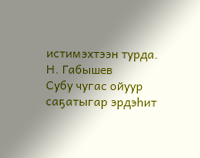истимэхтээн турда. Н. Габышев
Субу чугас ойуур саҕатыгар эрдэһит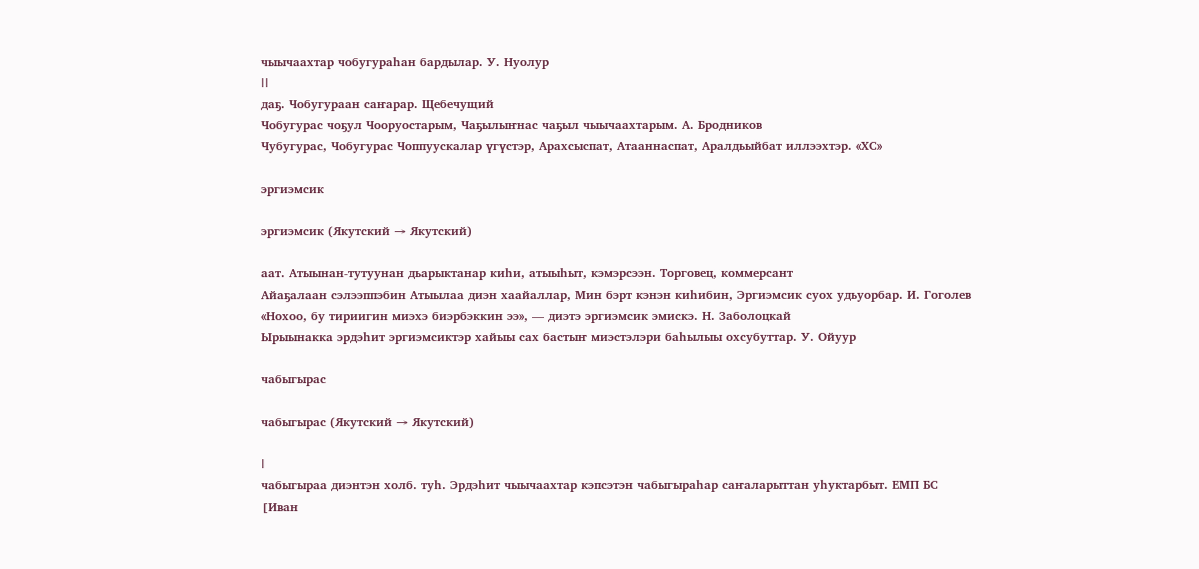чыычаахтар чобугураһан бардылар. У. Нуолур
II
даҕ. Чобугураан саҥарар. Щебечущий
Чобугурас чоҕул Чооруостарым, Чаҕылыҥнас чаҕыл чыычаахтарым. А. Бродников
Чубугурас, Чобугурас Чоппуускалар үгүстэр, Арахсыспат, Атааннаспат, Аралдьыйбат иллээхтэр. «ХС»

эргиэмсик

эргиэмсик (Якутский → Якутский)

аат. Атыынан-тутуунан дьарыктанар киһи, атыыһыт, кэмэрсээн. Торговец, коммерсант
Айаҕалаан сэлээппэбин Атыылаа диэн хаайаллар, Мин бэрт кэнэн киһибин, Эргиэмсик суох удьуорбар. И. Гоголев
«Нохоо, бу тириигин миэхэ биэрбэккин ээ», — диэтэ эргиэмсик эмискэ. Н. Заболоцкай
Ырыынакка эрдэһит эргиэмсиктэр хайыы сах бастыҥ миэстэлэри баһылыы охсубуттар. У. Ойуур

чабыгырас

чабыгырас (Якутский → Якутский)

I
чабыгыраа диэнтэн холб. туһ. Эрдэһит чыычаахтар кэпсэтэн чабыгыраһар саҥаларыттан уһуктарбыт. ЕМП БС
[Иван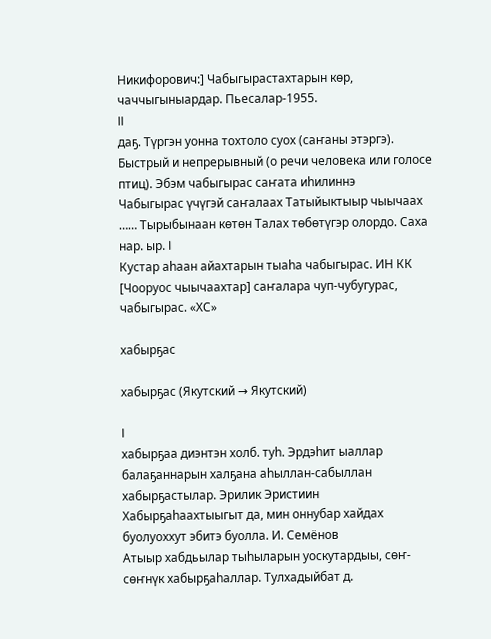Никифорович:] Чабыгырастахтарын көр, чаччыгыныардар. Пьесалар-1955.
II
даҕ. Түргэн уонна тохтоло суох (саҥаны этэргэ). Быстрый и непрерывный (о речи человека или голосе птиц). Эбэм чабыгырас саҥата иһилиннэ
Чабыгырас үчүгэй саҥалаах Татыйыктыыр чыычаах …… Тырыбынаан көтөн Талах төбөтүгэр олордо. Саха нар. ыр. I
Кустар аһаан айахтарын тыаһа чабыгырас. ИН КК
[Чооруос чыычаахтар] саҥалара чуп-чубугурас, чабыгырас. «ХС»

хабырҕас

хабырҕас (Якутский → Якутский)

I
хабырҕаа диэнтэн холб. туһ. Эрдэһит ыаллар балаҕаннарын халҕана аһыллан-сабыллан хабырҕастылар. Эрилик Эристиин
Хабырҕаһаахтыыгыт да, мин оннубар хайдах буолуоххут эбитэ буолла. И. Семёнов
Атыыр хабдьылар тыһыларын уоскутардыы, сөҥ-сөҥнүк хабырҕаһаллар. Тулхадыйбат д.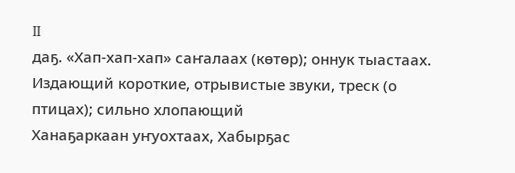II
даҕ. «Хап-хап-хап» саҥалаах (көтөр); оннук тыастаах. Издающий короткие, отрывистые звуки, треск (о птицах); сильно хлопающий
Ханаҕаркаан уҥуохтаах, Хабырҕас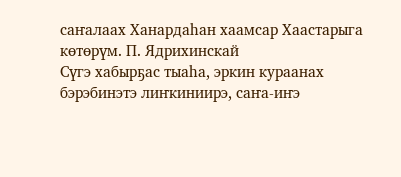саҥалаах Ханардаһан хаамсар Хаастарыга көтөрүм. П. Ядрихинскай
Сүгэ хабырҕас тыаһа, эркин кураанах бэрэбинэтэ лиҥкиниирэ, саҥа-иҥэ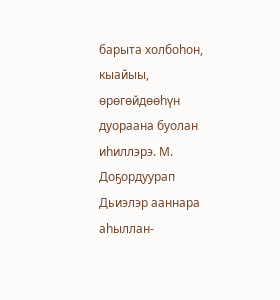барыта холбоһон, кыайыы, өрөгөйдөөһүн дуораана буолан иһиллэрэ. М. Доҕордуурап
Дьиэлэр ааннара аһыллан-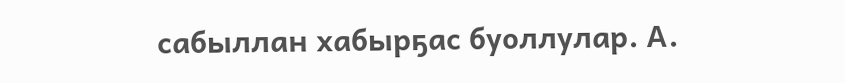сабыллан хабырҕас буоллулар. А.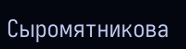Сыромятникова